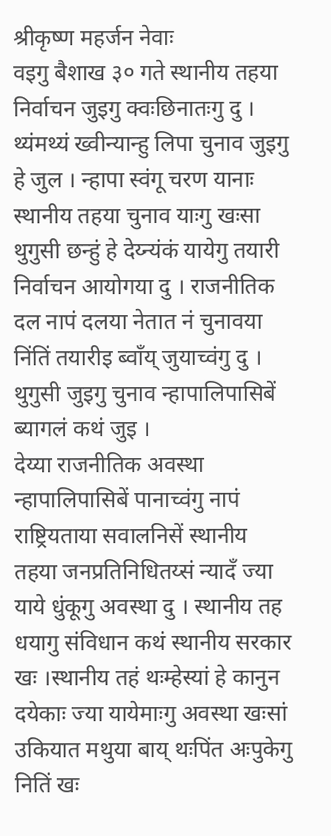श्रीकृष्ण महर्जन नेवाः
वइगु बैशाख ३० गते स्थानीय तहया निर्वाचन जुइगु क्वःछिनातःगु दु । थ्यंमथ्यं ख्वीन्यान्हु लिपा चुनाव जुइगु हे जुल । न्हापा स्वंगू चरण यानाः स्थानीय तहया चुनाव याःगु खःसा थुगुसी छन्हुं हे देय्न्यंकं यायेगु तयारी निर्वाचन आयोगया दु । राजनीतिक दल नापं दलया नेतात नं चुनावया निंतिं तयारीइ ब्वाँय् जुयाच्वंगु दु । थुगुसी जुइगु चुनाव न्हापालिपासिबें ब्यागलं कथं जुइ ।
देय्या राजनीतिक अवस्था न्हापालिपासिबें पानाच्वंगु नापं राष्ट्रियताया सवालनिसें स्थानीय तहया जनप्रतिनिधितय्सं न्यादँ ज्या याये धुंकूगु अवस्था दु । स्थानीय तह धयागु संविधान कथं स्थानीय सरकार खः ।स्थानीय तहं थःम्हेस्यां हे कानुन दयेकाः ज्या यायेमाःगु अवस्था खःसां उकियात मथुया बाय् थःपिंत अःपुकेगु नितिं खः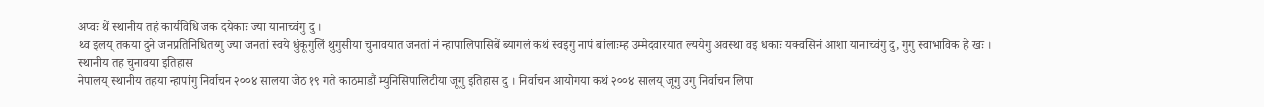अप्वः थें स्थानीय तहं कार्यविधि जक दयेकाः ज्या यानाच्वंगु दु ।
थ्व इलय् तकया दुने जनप्रतिनिधितय्गु ज्या जनतां स्वये धुंकूगुलिं थुगुसीया चुनावयात जनतां नं न्हापालिपासिबें ब्यागलं कथं स्वइगु नापं बांलाःम्ह उम्मेदवारयात ल्ययेगु अवस्था वइ धकाः यक्वसिनं आशा यानाच्वंगु दु, गुगु स्वाभाविक हे खः ।
स्थानीय तह चुनावया इतिहास
नेपालय् स्थानीय तहया न्हापांगु निर्वाचन २००४ सालया जेठ १९ गते काठमाडौं म्युनिसिपालिटीया जूगु इतिहास दु । निर्वाचन आयोगया कथं २००४ सालय् जूगु उगु निर्वाचन लिपा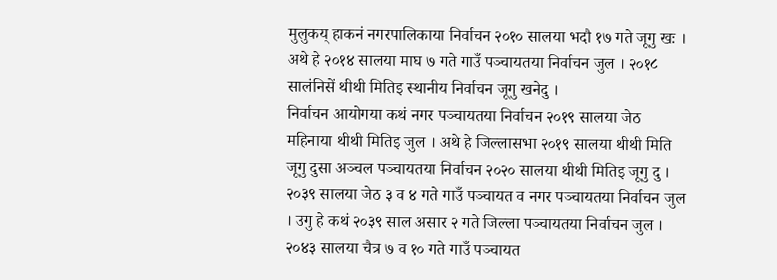मुलुकय् हाकनं नगरपालिकाया निर्वाचन २०१० सालया भदौ १७ गते जूगु खः । अथे हे २०१४ सालया माघ ७ गते गाउँ पञ्चायतया निर्वाचन जुल । २०१८ सालंनिसें थीथी मितिइ स्थानीय निर्वाचन जूगु खनेदु ।
निर्वाचन आयोगया कथं नगर पञ्चायतया निर्वाचन २०१९ सालया जेठ महिनाया थीथी मितिइ जुल । अथे हे जिल्लासभा २०१९ सालया थीथी मिति जूगु दुसा अञ्चल पञ्चायतया निर्वाचन २०२० सालया थीथी मितिइ जूगु दु । २०३९ सालया जेठ ३ व ४ गते गाउँ पञ्चायत व नगर पञ्चायतया निर्वाचन जुल । उगु हे कथं २०३९ साल असार २ गते जिल्ला पञ्चायतया निर्वाचन जुल । २०४३ सालया चैत्र ७ व १० गते गाउँ पञ्चायत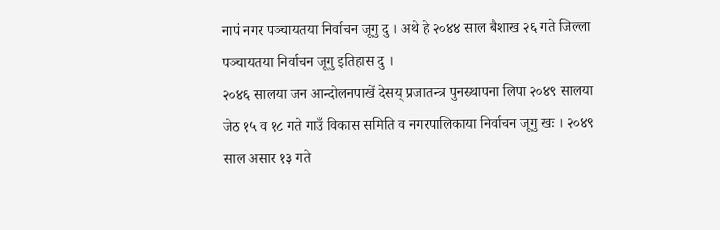नापं नगर पञ्चायतया निर्वाचन जूगु दु । अथे हे २०४४ साल बैशाख २६ गते जिल्ला पञ्चायतया निर्वाचन जूगु इतिहास दु ।
२०४६ सालया जन आन्दोलनपाखें देसय् प्रजातन्त्र पुनस्र्थापना लिपा २०४९ सालया जेठ १५ व १८ गते गाउँ विकास समिति व नगरपालिकाया निर्वाचन जूगु खः । २०४९ साल असार १३ गते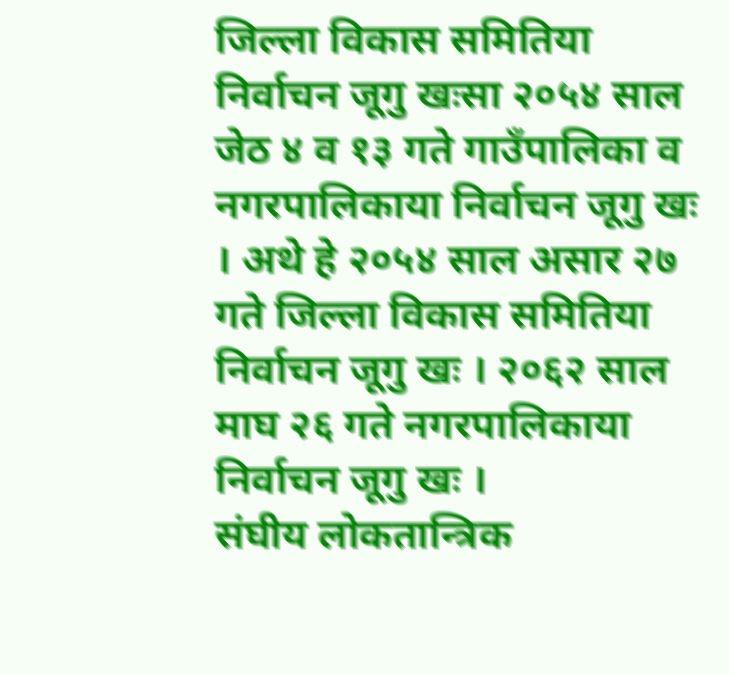जिल्ला विकास समितिया निर्वाचन जूगु खःसा २०५४ साल जेठ ४ व १३ गते गाउँपालिका व नगरपालिकाया निर्वाचन जूगु खः । अथे हे २०५४ साल असार २७ गते जिल्ला विकास समितिया निर्वाचन जूगु खः । २०६२ साल माघ २६ गते नगरपालिकाया निर्वाचन जूगु खः ।
संघीय लोकतान्त्रिक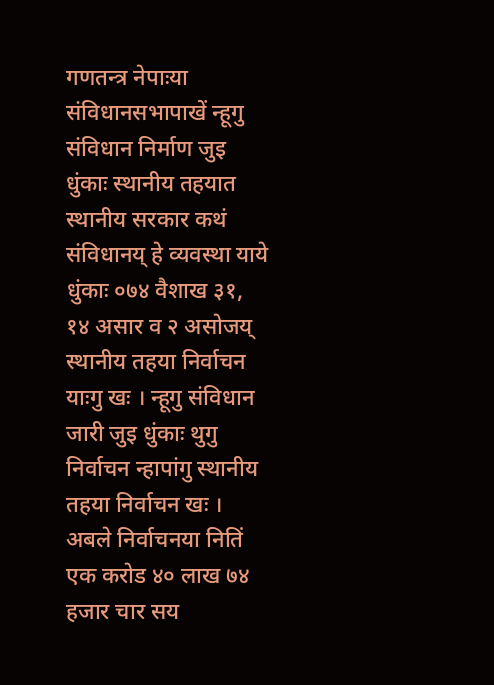गणतन्त्र नेपाःया संविधानसभापाखें न्हूगु संविधान निर्माण जुइ धुंकाः स्थानीय तहयात स्थानीय सरकार कथं संविधानय् हे व्यवस्था याये धुंकाः ०७४ वैशाख ३१, १४ असार व २ असोजय् स्थानीय तहया निर्वाचन याःगु खः । न्हूगु संविधान जारी जुइ धुंकाः थुगु निर्वाचन न्हापांगु स्थानीय तहया निर्वाचन खः । अबले निर्वाचनया नितिं एक करोड ४० लाख ७४ हजार चार सय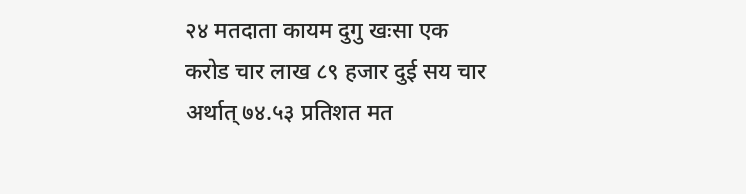२४ मतदाता कायम दुगु खःसा एक करोड चार लाख ८९ हजार दुई सय चार अर्थात् ७४.५३ प्रतिशत मत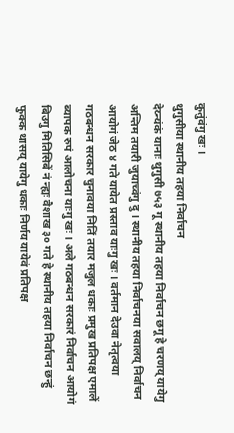कुतुंवंगु खः ।
थुगुसीया स्थानीय तहया निर्वाचन
देय्न्यंकं यानाः थुगुसी ७५३ गू स्थानीय तहया निर्वाचन छगू हे चरणय् यायेगु अन्तिम तयारी जुयाच्वंगु दु । स्थानीय तहया निर्वाचनया सवालय् निर्वाचन आयोगं जेठ ४ गते यायेत प्रस्ताव याःगु खः । वर्तमान देउवा नेतृत्वया गठबन्धन सरकार चुनावया नितिं तयार मजुल धकाः प्रमुख प्रतिपक्ष एमालें ब्यापक रुपं आलोचना याःगु खः । अले गठबन्धन सरकारं निर्वाचन आयोगं बिउगु मितिसिबें नं न्ह्यः वैशाख ३० गते हे स्थानीय तहया निर्वाचन छन्हुं फुक्क थासय् यायेगु धकाः निर्णय यायेवं प्रतिपक्ष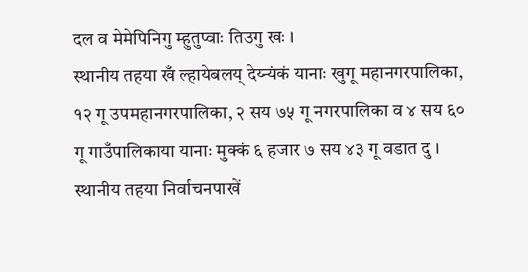दल व मेमेपिनिगु म्हुतुप्वाः तिउगु खः ।
स्थानीय तहया खँ ल्हायेबलय् देय्न्यंकं यानाः खुगू महानगरपालिका, १२ गू उपमहानगरपालिका, २ सय ७५ गू नगरपालिका व ४ सय ६० गू गाउँपालिकाया यानाः मुक्कं ६ हजार ७ सय ४३ गू वडात दु । स्थानीय तहया निर्वाचनपाखें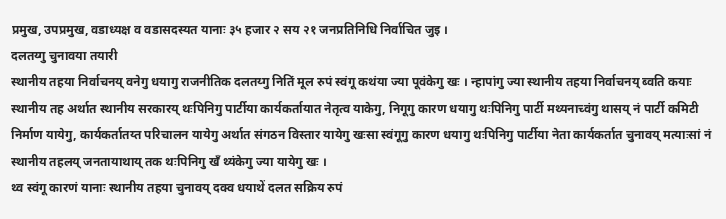प्रमुख, उपप्रमुख, वडाध्यक्ष व वडासदस्यत यानाः ३५ हजार २ सय २१ जनप्रतिनिधि निर्वाचित जुइ ।
दलतय्गु चुनावया तयारी
स्थानीय तहया निर्वाचनय् वनेगु धयागु राजनीतिक दलतय्गु नितिं मूल रुपं स्वंगू कथंया ज्या पूवंकेगु खः । न्हापांगु ज्या स्थानीय तहया निर्वाचनय् ब्वति कयाः स्थानीय तह अर्थात स्थानीय सरकारय् थःपिनिगु पार्टीया कार्यकर्तायात नेतृत्व याकेगु, निगूगु कारण धयागु थःपिनिगु पार्टी मथ्यनाच्वंगु थासय् नं पार्टी कमिटी निर्माण यायेगु, कार्यकर्तातय्त परिचालन यायेगु अर्थात संगठन विस्तार यायेगु खःसा स्वंगूगु कारण धयागु थःपिनिगु पार्टीया नेता कार्यकर्तात चुनावय् मत्याःसां नं स्थानीय तहलय् जनतायाथाय् तक थःपिनिगु खँ थ्यंकेगु ज्या यायेगु खः ।
थ्व स्वंगू कारणं यानाः स्थानीय तहया चुनावय् दक्व धयाथें दलत सक्रिय रुपं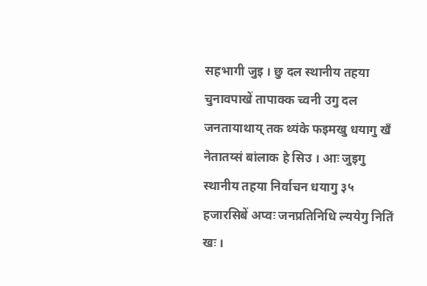सहभागी जुइ । छु दल स्थानीय तहया चुनावपाखें तापाक्क च्वनी उगु दल जनतायाथाय् तक थ्यंके फइमखु धयागु खँ नेतातय्सं बांलाक हे सिउ । आः जुइगु स्थानीय तहया निर्वाचन धयागु ३५ हजारसिबें अप्वः जनप्रतिनिधि ल्ययेगु नितिं खः ।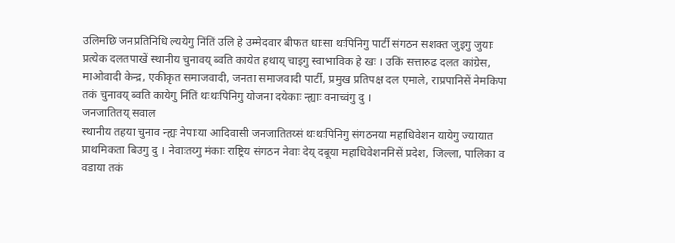उलिमछि जनप्रतिनिधि ल्ययेगु निंतिं उलि हे उम्मेदवार बीफत धाःसा थःपिनिगु पार्टी संगठन सशक्त जुइगु जुयाः प्रत्येक दलतपाखें स्थानीय चुनावय् ब्वति कायेत हथाय् चाइगु स्वाभाविक हे खः । उकिं सत्तारुढ दलत कांग्रेस, माओवादी केन्द्र, एकीकृत समाजवादी, जनता समाजवादी पार्टी, प्रमुख प्रतिपक्ष दल एमाले, राप्रपानिसें नेमकिपा तकं चुनावय् ब्वति कायेगु निंतिं थःथःपिनिगु योजना दयेकाः न्ह्याः वनाच्वंगु दु ।
जनजातितय् सवाल
स्थानीय तहया चुनाव न्ह्यः नेपाःया आदिवासी जनजातितय्सं थःथःपिनिगु संगठनया महाधिवेशन यायेगु ज्यायात प्राथमिकता बिउगु दु । नेवाःतय्गु मंकाः राष्ट्रिय संगठन नेवाः देय् दबूया महाधिवेशननिसें प्रदेश, जिल्ला, पालिका व वडाया तकं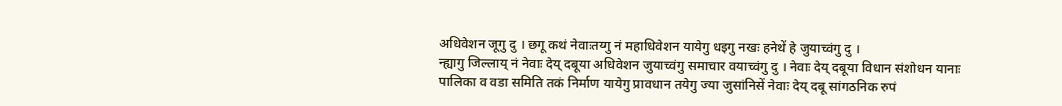अधिवेशन जूगु दु । छगू कथं नेवाःतय्गु नं महाधिवेशन यायेगु धइगु नखः हनेथें हे जुयाच्वंगु दु ।
न्ह्यागु जिल्लाय् नं नेवाः देय् दबूया अधिवेशन जुयाच्वंगु समाचार वयाच्वंगु दु । नेवाः देय् दबूया विधान संशोधन यानाः पालिका व वडा समिति तकं निर्माण यायेगु प्रावधान तयेगु ज्या जुसांनिसें नेवाः देय् दबू सांगठनिक रुपं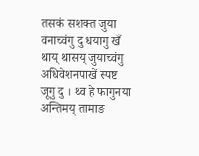तसकं सशक्त जुया वनाच्वंगु दु धयागु खँ थाय् थासय् जुयाच्वंगु अधिवेशनपाखें स्पष्ट जूगु दु । थ्व हे फागुनया अन्तिमय् तामाङ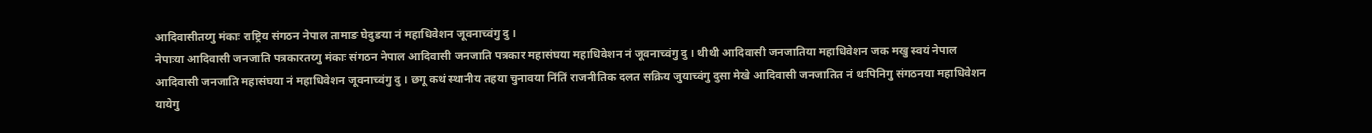आदिवासीतय्गु मंकाः राष्ट्रिय संगठन नेपाल तामाङ घेदुङया नं महाधिवेशन जूवनाच्वंगु दु ।
नेपाःया आदिवासी जनजाति पत्रकारतय्गु मंकाः संगठन नेपाल आदिवासी जनजाति पत्रकार महासंघया महाधिवेशन नं जूवनाच्वंगु दु । थीथी आदिवासी जनजातिया महाधिवेशन जक मखु स्वयं नेपाल आदिवासी जनजाति महासंघया नं महाधिवेशन जूवनाच्वंगु दु । छगू कथं स्थानीय तहया चुनावया निंतिं राजनीतिक दलत सक्रिय जुयाच्वंगु दुसा मेखे आदिवासी जनजातित नं थःपिनिगु संगठनया महाधिवेशन यायेगु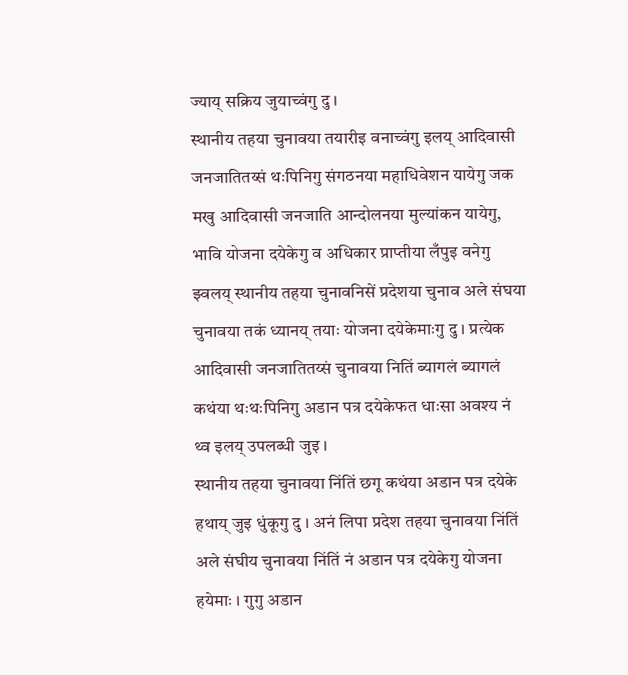ज्याय् सक्रिय जुयाच्वंगु दु ।
स्थानीय तहया चुनावया तयारीइ वनाच्वंगु इलय् आदिवासी जनजातितय्सं थःपिनिगु संगठनया महाधिवेशन यायेगु जक मखु आदिवासी जनजाति आन्दोलनया मुल्यांकन यायेगु, भावि योजना दयेकेगु व अधिकार प्राप्तीया लँपुइ वनेगु झ्वलय् स्थानीय तहया चुनावनिसें प्रदेशया चुनाव अले संघया चुनावया तकं ध्यानय् तयाः योजना दयेकेमाःगु दु । प्रत्येक आदिवासी जनजातितय्सं चुनावया नितिं ब्यागलं ब्यागलं कथंया थःथःपिनिगु अडान पत्र दयेकेफत धाःसा अवश्य नं थ्व इलय् उपलब्धी जुइ ।
स्थानीय तहया चुनावया निंतिं छगू कथंया अडान पत्र दयेके हथाय् जुइ धुंकूगु दु । अनं लिपा प्रदेश तहया चुनावया निंतिं अले संघीय चुनावया निंतिं नं अडान पत्र दयेकेगु योजना हयेमाः । गुगु अडान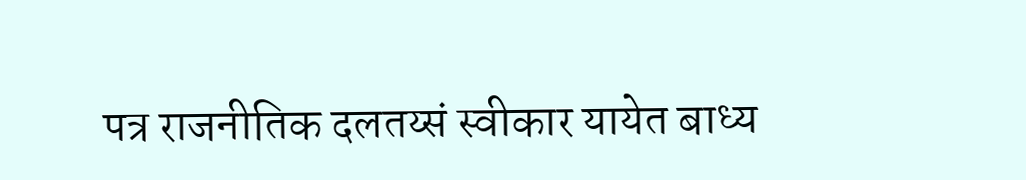पत्र राजनीतिक दलतय्सं स्वीकार यायेत बाध्य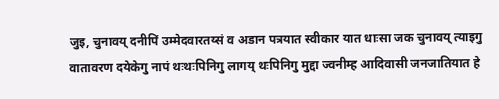जुइ, चुनावय् दनीपिं उम्मेदवारतय्सं व अडान पत्रयात स्वीकार यात धाःसा जक चुनावय् त्याइगु वातावरण दयेकेगु नापं थःथःपिनिगु लागय् थःपिनिगु मुद्दा ज्वनीम्ह आदिवासी जनजातियात हे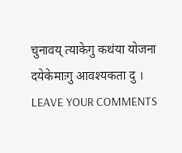चुनावय् त्याकेगु कथंया योजना दयेकेमाःगु आवश्यकता दु ।
LEAVE YOUR COMMENTS